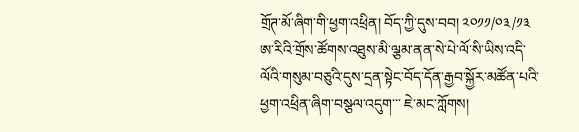གྲོཊ་མོ་ཞིག་གི་ཕྱག་འཕྲིན། བོད་ཀྱི་དུས་བབ། ༢༠༡༡/༠༣/༡༣ ཨ་རིའི་གྲོས་ཚོགས་འཐུས་མི་ལྕམ་ནན་སེ་པེ་ལོ་སི་ཡིས་འདི་ལོའི་གསུམ་བཅུའི་དུས་དྲན་སྟེང་བོད་དོན་རྒྱབ་སྐྱོར་མཚོན་པའི་ཕྱག་འཕྲིན་ཞིག་བསྩལ་འདུག་་་ ཇེ་མང་ཀློགས།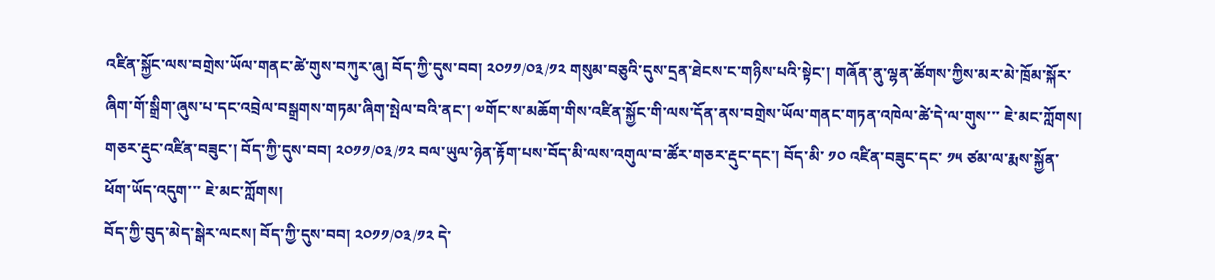འཛིན་སྐྱོང་ལས་བགྲེས་ཡོལ་གནང་ཚེ་གུས་བཀུར་ཞུ། བོད་ཀྱི་དུས་བབ། ༢༠༡༡/༠༣/༡༢ གསུམ་བཅུའི་དུས་དྲན་ཐེངས་ང་གཉིས་པའི་སྟེང་། གཞོན་ནུ་ལྷན་ཚོགས་ཀྱིས་མར་མེ་ཁྲོམ་སྐོར་ཞིག་གོ་སྒྲིག་ཞུས་པ་དང་འབྲེལ་བསྒྲགས་གཏམ་ཞིག་སྤེལ་བའི་ནང་། ༧གོང་ས་མཆོག་གིས་འཛིན་སྐྱོང་གི་ལས་དོན་ནས་བགྲེས་ཡོལ་གནང་གཏན་འཁེལ་ཚེ་དེ་ལ་གུས་་་ ཇེ་མང་ཀློགས།
གཅར་རྡུང་འཛིན་བཟུང་། བོད་ཀྱི་དུས་བབ། ༢༠༡༡/༠༣/༡༢ བལ་ཡུལ་ཉེན་རྟོག་པས་བོད་མི་ལས་འགུལ་བ་ཚོར་གཅར་རྡུང་དང་། བོད་མི་ ༡༠ འཛིན་བཟུང་དང་ ༡༥ ཙམ་ལ་རྨས་སྐྱོན་ཕོག་ཡོད་འདུག་་་ ཇེ་མང་ཀློགས།
བོད་ཀྱི་བུད་མེད་སྒེར་ལངས། བོད་ཀྱི་དུས་བབ། ༢༠༡༡/༠༣/༡༢ དེ་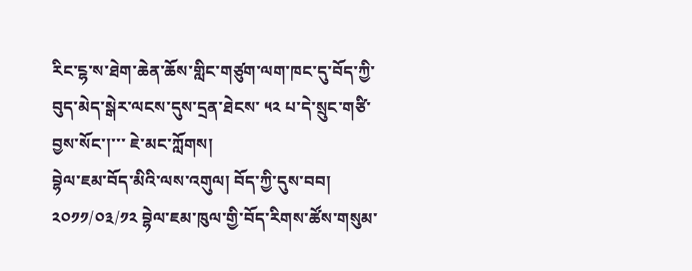རིང་ངྷ་ས་ཐེག་ཆེན་ཆོས་གླིང་གཙུག་ལག་ཁང་དུ་བོད་ཀྱི་བུད་མེད་སྒེར་ལངས་དུས་དྲན་ཐེངས་ ༥༢ པ་དེ་སྲུང་གཙི་བྱས་སོང་།་་་ ཇེ་མང་ཀློགས།
བྷེལ་ཇམ་བོད་མིའི་ལས་འགུལ། བོད་ཀྱི་དུས་བབ། ༢༠༡༡/༠༣/༡༢ བྷེལ་ཇམ་ཁུལ་གྱི་བོད་རིགས་ཚོས་གསུམ་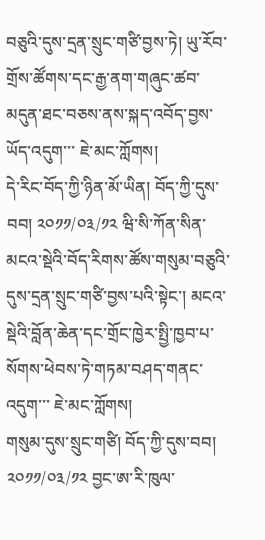བཅུའི་དུས་དྲན་སྲུང་གཙི་བྱས་ཏེ། ཡུ་རོབ་གྲོས་ཚོགས་དང་རྒྱ་ནག་གཞུང་ཚབ་མདུན་ཐང་བཅས་ནས་སྐད་འབོད་བྱས་ཡོད་འདུག་་་ ཇེ་མང་ཀློགས།
དེ་རིང་བོད་ཀྱི་ཉིན་མོ་ཡིན། བོད་ཀྱི་དུས་བབ། ༢༠༡༡/༠༣/༡༢ ཝི་སི་ཀོན་སིན་མངའ་སྡེའི་བོད་རིགས་ཚོས་གསུམ་བཅུའི་དུས་དྲན་སྲུང་གཙི་བྱས་པའི་སྟེང་། མངའ་སྡེའི་བློན་ཆེན་དང་གྲོང་ཁྱེར་སྤྱི་ཁྱབ་པ་སོགས་ཕེབས་ཏེ་གཏམ་བཤད་གནང་འདུག་་་ ཇེ་མང་ཀློགས།
གསུམ་དུས་སྲུང་གཙི། བོད་ཀྱི་དུས་བབ། ༢༠༡༡/༠༣/༡༢ བྱང་ཨ་རི་ཁུལ་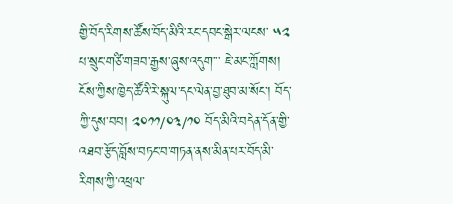གྱི་བོད་རིགས་ཚོས་བོད་མིའི་རང་དབང་སྒེར་ལངས་ ༥༢ པ་སྲུང་གཙི་གཟབ་རྒྱས་ཞུས་འདུག་་་ ཇེ་མང་ཀློགས།
ངོས་ཀྱིས་ཁྱེད་ཚོའི་རེ་སྐུལ་དང་ལེན་བྱ་ཐུབ་མ་སོང་། བོད་ཀྱི་དུས་བབ། ༢༠༡༡/༠༣/༡༠ བོད་མིའི་བདེན་དོན་གྱི་འཐབ་རྩོད་བློས་བཏང་བ་གཏན་ནས་མིན་པར་བོད་མི་རིགས་ཀྱི་འཕྲལ་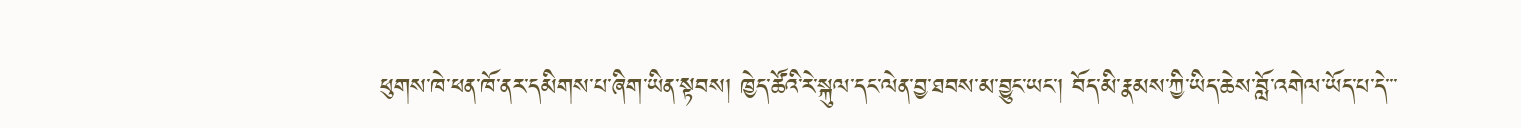ཕུགས་ཁེ་ཕན་ཁོ་ནར་དམིགས་པ་ཞིག་ཡིན་སྟབས། ཁྱེད་ཚོའི་རེ་སྐུལ་དང་ལེན་བྱ་ཐབས་མ་བྱུང་ཡང་། བོད་མི་རྣམས་ཀྱི་ཡིད་ཆེས་བློ་འགེལ་ཡོད་པ་དེ་་་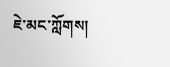ཇེ་མང་ཀློགས།